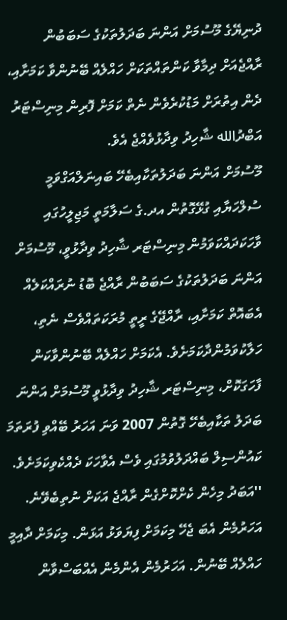ދުނިޔޭގެ މޫސުމަށް އަންނަ ބަދަލުތަކުގެ ސަބަބުން ރާއްޖެއަށް ދިމާވާ ކަންތައްތަކަށް ހައްލެއް ބޭނުންވާ ކަމަށާއި، ދެން އިތުރަށް މަޑުކުރެވެން ނެތް ކަމަށް ފޮރިން މިނިސްޓަރު އަބްދުالله ޝާހިދު ވިދާޅުވެއްޖެ އެވެ.
މޫސުމަށް އަންނަ ބަދަލުތަކާއިބެހޭ ބައިނަލްއަގްވަމީ ސުލްހަޔާއި ގުޅޭގޮތުން އދ.ގެ ސަލާމަތީ މަޖިލީހުގައި ވާހަކަދައްކަވަމުން މިނިސްޓަރ ޝާހިދު ވިދާޅުވީ، މޫސުމަށް އަންނަ ބަދަލުތަކުގެ ސަބަބުން ރާއްޖެ ބޮޑު ނުރައްކަލެއް އެބައޮތް ކަމަށާއި، ރާއްޖޭގެ ރީތީ މުރަކަތައްވެސް ނެތި، ހަލާކުވަމުންދާކަމަށެވެ. އެކަމަށް ހައްލެއް ބޭނުންވާކަން ފާހަގަކޮށް، މިނިސްޓަރ ޝާހިދު ވިދާޅުވީ މޫސުމަށް އަންނަ ބަދަލު ތަކާއިބެހޭ ގޮތުން 2007 ވަނަ އަހަރު ބޭއްވި ފުރަތަމަ ކައުންސިލް ބައްދަލުވުމުގައި ވެސް އެވާހަކަ ދެއްކެވިކަމަށެވެ.
''އަބަދު މިހެން ކެށްކޮށްގެން ރާއްޖެ އަކަށް ނުތިބެވޭނެ. އަހަރުމެން އެބަ ޖެހޭ މިކަމަށް ފިޔަވަޅު އަޅަން. މިކަމަށް ދާއިމީ ހައްލެއް ބޭނުން. އަހަރުމެން އެންމެން އެއްބަސްވާން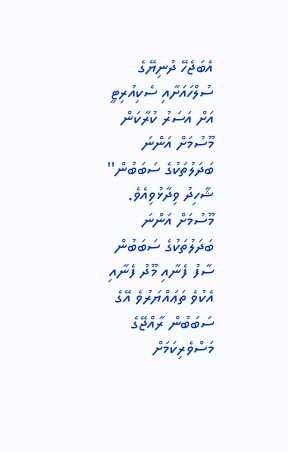އެބަޖެހޭ ދުނިޔޭގެ ސުލްހައަށާއި ސެކިއުރިޓީ އަށް އަސަރު ކުރާކަން މޫސުމަށް އަންނަ ބަދަލުތަކުގެ ސަބަބުން'' ޝާހިދު ވިދާޅުވިއެވެ.
މޫސުމަށް އަންނަ ބަދަލުތަކުގެ ސަބަބުން ސާފު ފެނާއި މޫދު ފެނާއި އެކުވެ ތަޢައްޔަރުވެ އޭގެ ސަބަބުން ރާއްޖޭގެ މަސްވެރިކަމަށް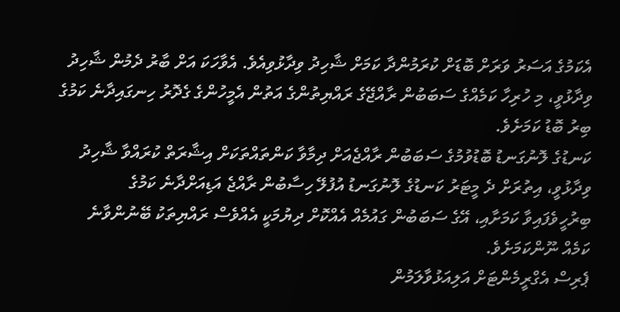އެކަމުގެ އަސަރު ވަރަށް ބޮޑަށް ކުރަމުންދާ ކަމަށް ޝާހިދު ވިދާޅުވިއެވެ. އެވާހަކަ އަށް ބާރު ދެމުން ޝާހިދު ވިދާޅުވީ، މި ހުރިހާ ކަމެއްގެ ސަބަބުން ރާއްޖޭގެ ރައްޔިތުންގެ އަތުން އެމީހުންގެ ގެދޮރު ހިނގައިދާނެ ކަމުގެ ބިރު ބޮޑު ކަމަށެވެ.
ކަނޑުގެ ލޮނުގަނޑު ބޮޑުވުމުގެ ސަބަބުން ރާއްޖެއަށް ދިމާވާ ކަންތައްތަކަށް އިޝާރަތް ކުރައްވާ ޝާހިދު ވިދާޅުވީ، އިތުރަށް ދެ މީޓަރު ކަނޑުގެ ލޮނުގަނޑު އުފުލޭ ހިސާބުން ރާއްޖެ އަޑިއަށްދާނެ ކަމުގެ ބިރުހީވެފައިވާ ކަމަށާއި، އޭގެ ސަބަބުން ގައުމެއް އެއްކޮށް ދިޔުމަކީ އެއްވެސް ރައްޔިތަކު ބޭނުންވާނެ ކަމެއް ނޫންކަމަށެވެ.
ޕެރިސް އެގްރީމެންޓަށް އަލިއަޅުވާލަމުން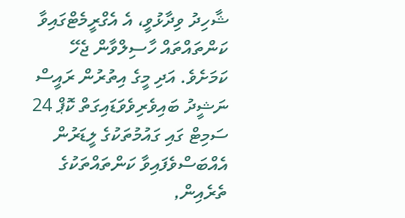ޝާހިދު ވިދާޅުވީ، އެ އެގްރީމެޓްގައިވާ ކަންތައްތައް ހާސިލްވާން ޖެހޭ ކަމަށެވެ. އަދި މީގެ އިތުރުން ރައީސް ނަޝީދު ބައިވެރިވެވަޑައިގަތް ކޮޕް 24 ސަމިޓް ގައި ގައުމުތަކުގެ ލީޑަރުން އެއްބަސްވެފައިވާ ކަންތައްތަކުގެ ތެރެއިން,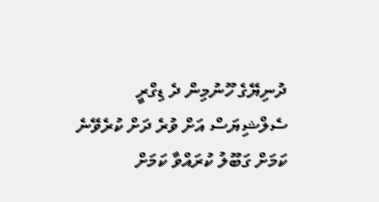ދުނިޔޭގެ ހޫނުމިން ދެ ޑިގްރީ ސެލްޝިޔަސް އަށް ވުރެ ދަށް ކުރެވޭނެ ކަމަށް ގަބޫލު ކުރައްވާ ކަމަށް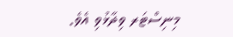މިނިސްޓަރ ވިދާޅުވި އެވެ.